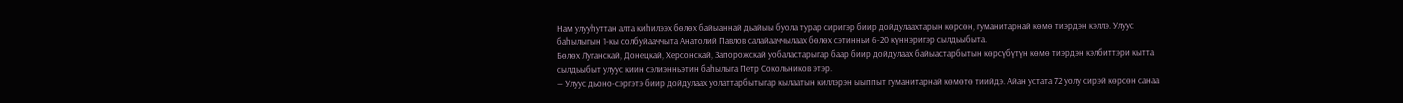Нам улууһуттан алта киһилээх бөлөх байыаннай дьайыы буола турар сиригэр биир дойдулаахтарын көрсөн, гуманитарнай көмө тиэрдэн кэллэ. Улуус баһылыгын 1-кы солбуйааччыта Анатолий Павлов салайааччылаах бөлөх сэтинньи 6-20 күннэригэр сылдьыбыта.
Бөлөх Луганскай, Донецкай, Херсонскай, Запорожскай уобаластарыгар баар биир дойдулаах байыастарбытын көрсүбүтүн көмө тиэрдэн кэлбиттэри кытта сылдьыбыт улуус киин сэлиэнньэтин баһылыга Петр Сокольников этэр.
— Улуус дьоно-сэргэтэ биир дойдулаах уолаттарбытыгар кылаатын киллэрэн ыыппыт гуманитарнай көмөтө тиийдэ. Айан устата 72 уолу сирэй көрсөн санаа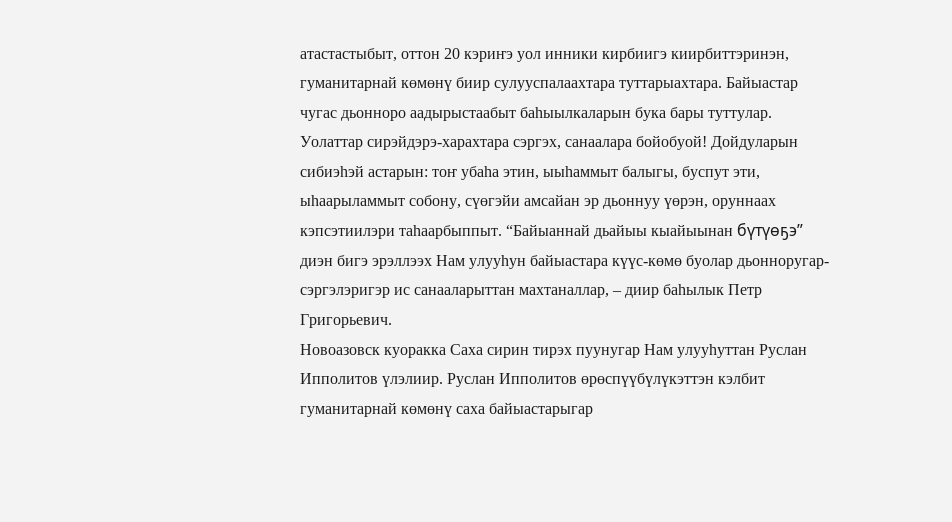атастастыбыт, оттон 20 кэриҥэ уол инники кирбиигэ киирбиттэринэн, гуманитарнай көмөнү биир сулууспалаахтара туттарыахтара. Байыастар чугас дьонноро аадырыстаабыт баһыылкаларын бука бары туттулар.
Уолаттар сирэйдэрэ-харахтара сэргэх, санаалара бойобуой! Дойдуларын сибиэһэй астарын: тоҥ убаһа этин, ыыһаммыт балыгы, буспут эти, ыһаарыламмыт собону, сүөгэйи амсайан эр дьоннуу үөрэн, оруннаах кэпсэтиилэри таһаарбыппыт. “Байыаннай дьайыы кыайыынан бүтүөҕэ” диэн бигэ эрэллээх Нам улууһун байыастара күүс-көмө буолар дьонноругар-сэргэлэригэр ис санааларыттан махтаналлар, – диир баһылык Петр Григорьевич.
Новоазовск куоракка Саха сирин тирэх пуунугар Нам улууһуттан Руслан Ипполитов үлэлиир. Руслан Ипполитов өрөспүүбүлүкэттэн кэлбит гуманитарнай көмөнү саха байыастарыгар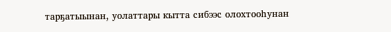тарҕатыынан, уолаттары кытта сибээс олохтооһунан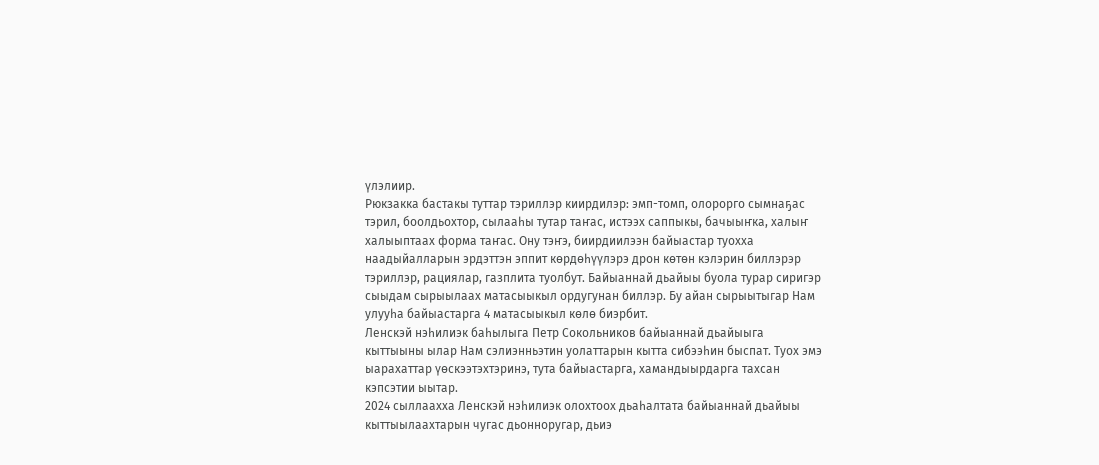үлэлиир.
Рюкзакка бастакы туттар тэриллэр киирдилэр: эмп-томп, олорорго сымнаҕас тэрил, боолдьохтор, сылааһы тутар таҥас, истээх саппыкы, бачыыҥка, халыҥ халыыптаах форма таҥас. Ону тэҥэ, биирдиилээн байыастар туохха наадыйалларын эрдэттэн эппит көрдөһүүлэрэ дрон көтөн кэлэрин биллэрэр тэриллэр, рациялар, газплита туолбут. Байыаннай дьайыы буола турар сиригэр сыыдам сырыылаах матасыыкыл ордугунан биллэр. Бу айан сырыытыгар Нам улууһа байыастарга 4 матасыыкыл көлө биэрбит.
Ленскэй нэһилиэк баһылыга Петр Сокольников байыаннай дьайыыга кыттыыны ылар Нам сэлиэнньэтин уолаттарын кытта сибээһин быспат. Туох эмэ ыарахаттар үөскээтэхтэринэ, тута байыастарга, хамандыырдарга тахсан кэпсэтии ыытар.
2024 сыллаахха Ленскэй нэһилиэк олохтоох дьаһалтата байыаннай дьайыы кыттыылаахтарын чугас дьонноругар, дьиэ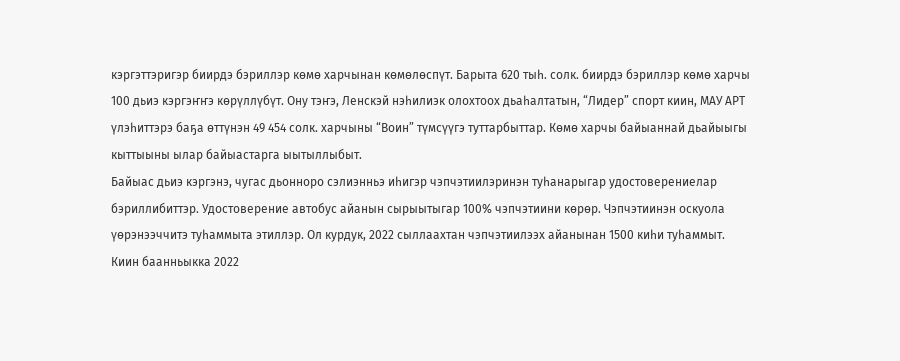кэргэттэригэр биирдэ бэриллэр көмө харчынан көмөлөспүт. Барыта 620 тыһ. солк. биирдэ бэриллэр көмө харчы 100 дьиэ кэргэҥҥэ көрүллүбүт. Ону тэҥэ, Ленскэй нэһилиэк олохтоох дьаһалтатын, “Лидер” спорт киин, МАУ АРТ үлэһиттэрэ баҕа өттүнэн 49 454 солк. харчыны “Воин” түмсүүгэ туттарбыттар. Көмө харчы байыаннай дьайыыгы кыттыыны ылар байыастарга ыытыллыбыт.
Байыас дьиэ кэргэнэ, чугас дьонноро сэлиэнньэ иһигэр чэпчэтиилэринэн туһанарыгар удостоверениелар бэриллибиттэр. Удостоверение автобус айанын сырыытыгар 100% чэпчэтиини көрөр. Чэпчэтиинэн оскуола үөрэнээччитэ туһаммыта этиллэр. Ол курдук, 2022 сыллаахтан чэпчэтиилээх айанынан 1500 киһи туһаммыт.
Киин баанньыкка 2022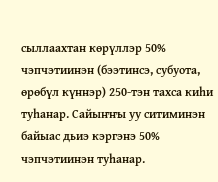сыллаахтан көрүллэр 50% чэпчэтиинэн (бээтинсэ, субуота, өрөбүл күннэр) 250-тэн тахса киһи туһанар. Сайыҥҥы уу ситиминэн байыас дьиэ кэргэнэ 50% чэпчэтиинэн туһанар.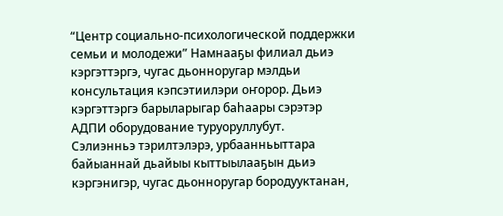“Центр социально-психологической поддержки семьи и молодежи” Намнааҕы филиал дьиэ кэргэттэргэ, чугас дьонноругар мэлдьи консультация кэпсэтиилэри оҥорор. Дьиэ кэргэттэргэ барыларыгар баһаары сэрэтэр АДПИ оборудование туруоруллубут.
Сэлиэнньэ тэрилтэлэрэ, урбаанньыттара байыаннай дьайыы кыттыылааҕын дьиэ кэргэнигэр, чугас дьонноругар бородууктанан,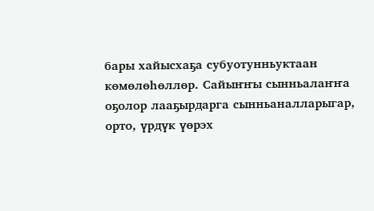бары хайысхаҕа субуотунньуктаан көмөлөһөллөр. Сайыҥҥы сынньалаҥҥа оҕолор лааҕырдарга сынньаналларыгар, орто, үрдүк үөрэх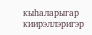кыһаларыгар киирэллэригэр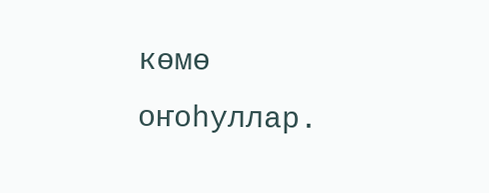көмө оҥоһуллар.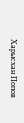Харысхан Попов